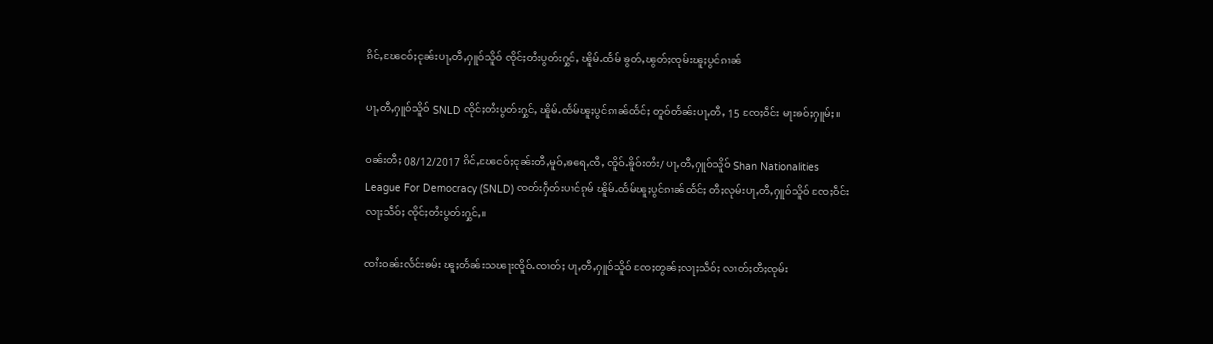ၵိင်ႇၽႄငဝ်ႈငုၼ်းပႃႇတီႇႁူဝ်သိူဝ် ၸိုင်ႈတႆးပွတ်းႁွင်ႇ ၽိူမ်ႉထႅမ် ၶွတ်ႇၽွတ်ႈၸုမ်းၽူႈပွင်ၵၢၼ်

ပႃႇတီႇႁူဝ်သိူဝ် SNLD ၸိုင်ႈတႆးပွတ်းႁွင်ႇ ၽိူမ်ႉထႅမ်ၽူႈပွင်ၵၢၼ်ထႅင်ႈ တူဝ်တႅၼ်းပႃႇတီႇ 15 ၸႄႈဝဵင်း မႃးၶဝ်ႈႁူမ်ႈ။

ဝၼ်းတီႈ 08/12/2017 ၵိင်ႇၽႄငဝ်ႈငုၼ်းတီႇမူဝ်ႇၶရေႇၸီႇ ၸိူဝ်ႉၶိူဝ်းတႆး/ ပႃႇတီႇႁူဝ်သိူဝ် Shan Nationalities League For Democracy (SNLD) ၸတ်းႁဵတ်းပၢင်ၵုမ် ၽိူမ်ႉထႅမ်ၽူႈပွင်ၵၢၼ်ထႅင်ႈ တီႈလုမ်းပႃႇတီႇႁူဝ်သိူဝ် ၸႄႈဝဵင်းလႃႈသဵဝ်ႈ ၸိုင်ႈတႆးပွတ်းႁွင်ႇ။

ၸၢႆးဝၼ်းလႅင်းၶမ်း ၽူႈတႅၼ်းသၽႃးၸိူဝ်ႉၸၢတ်ႈ ပႃႇတီႇႁူဝ်သိူဝ် ၸႄႈတွၼ်ႈလႃႈသဵဝ်ႈ လၢတ်ႈတီႈၸုမ်း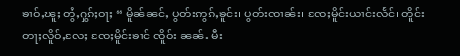ၶၢဝ်ႇၽူႈ တွႆႇႁွၵ်ႈဝႃႈ “ မိူၼ်ၼင်ႇ ပွတ်းဢွၵ်ႇၶူင်း၊ ပွတ်းၸၢၼ်း၊ ၸႄႈမိူင်းယၢင်းလႅင်၊ တိူင်းတႃႈလိူဝ်ႇလႄႈ ၸႄႈမိူင်းၶၢင် ၸိူဝ်း ၼၼ်ႉ မီး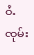ဝႆႉၸုမ်း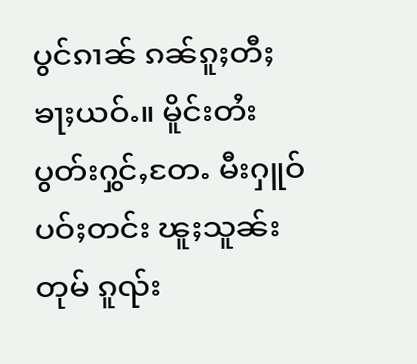ပွင်ၵၢၼ် ၵၼ်ၵူႈတီႈၶႃႈယဝ်ႉ။ မိူင်းတႆးပွတ်းႁွင်ႇတႄႉ မီးႁူဝ်ပဝ်ႈတင်း ၽူႈသူၼ်းတုမ် ၵူၺ်း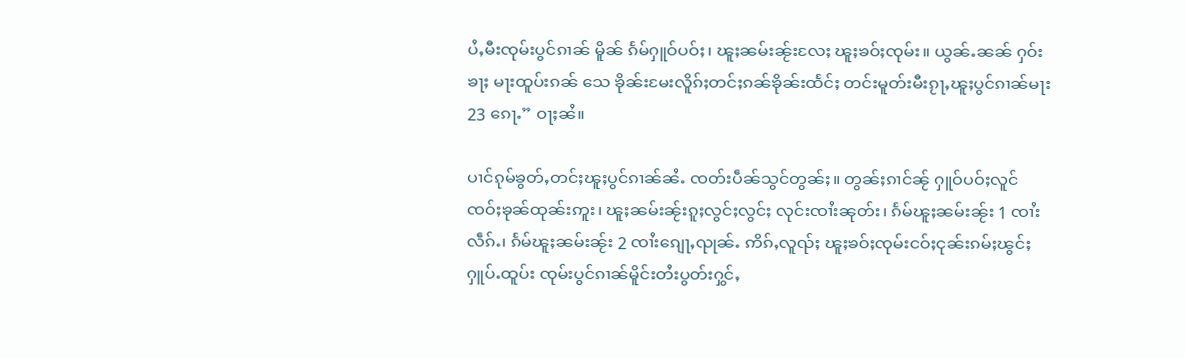ပႆႇမီးၸုမ်းပွင်ၵၢၼ် မိူၼ် ၵႅမ်ႁူဝ်ပဝ်ႈ၊ ၽူႈၼမ်းၼႂ်းလႄႈ ၽူႈၶဝ်ႈၸုမ်း။ ယွၼ်ႉၼၼ် ႁဝ်းၶႃႈ မႃးထူပ်းၵၼ် သေ ၶိုၼ်းမႄးလိူၵ်ႈတင်ႈၵၼ်ၶိုၼ်းထႅင်ႈ တင်းမူတ်းမီးၵႂႃႇၽူႈပွင်ၵၢၼ်မႃး 23 ၵေႃႉ” ဝႃႈၼႆ။

ပၢင်ၵုမ်ၶွတ်ႇတင်ႈၽူႈပွင်ၵၢၼ်ၼႆႉ ၸတ်းပဵၼ်သွင်တွၼ်ႈ။ တွၼ်ႈၵၢင်ၼႂ် ႁူဝ်ပဝ်ႈလူင် ၸဝ်ႈၶုၼ်ထုၼ်းဢူး၊ ၽူႈၼမ်းၼႂ်းၵူႈလွင်ႈလွင်ႈ လုင်းၸၢႆးၼုတ်း၊ ၵႅမ်ၽူႈၼမ်းၼႂ်း 1 ၸၢႆးလဵၵ်ႉ၊ ၵႅမ်ၽူႈၼမ်းၼႂ်း 2 ၸၢႆးၵျေႃႇၺုၼ်ႉ ဢိၵ်ႇလူၺ်ႈ ၽူႈၶဝ်ႈၸုမ်းငဝ်ႈငုၼ်းၵမ်ႈၽွင်ႈ ႁူပ်ႉထူပ်း ၸုမ်းပွင်ၵၢၼ်မိူင်းတႆးပွတ်းႁွင်ႇ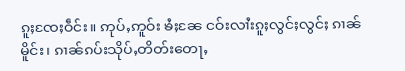ၵူႈၸႄႈဝဵင်း။ ဢုပ်ႇဢူဝ်း ၶႆႈၼႄ ငဝ်းလၢႆးၵူႈလွင်ႈလွင်ႈ ၵၢၼ်မိူင်း၊ ၵၢၼ်ၵပ်းသိုပ်ႇတိတ်းတေႃႇ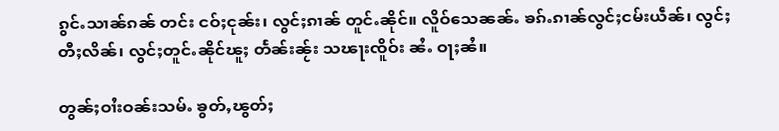ၵွင်ႉသၢၼ်ၵၼ် တင်း ငဝ်ႈငုၼ်း၊ လွင်ႈၵၢၼ် တူင်ႉၼိုင်။ လိူဝ်သေၼၼ်ႉ ၶၵ်ႉၵၢၼ်လွင်ႈငမ်းယဵၼ်၊ လွင်ႈတီႈလိၼ်၊ လွင်ႈတူင်ႉၼိုင်ၽူႈ တႅၼ်းၼႂ်း သၽႃးၸိူဝ်း ၼႆႉ ဝႃႈၼႆ။

တွၼ်ႈဝၢႆးဝၼ်းသမ်ႉ ၶွတ်ႇၽွတ်ႈ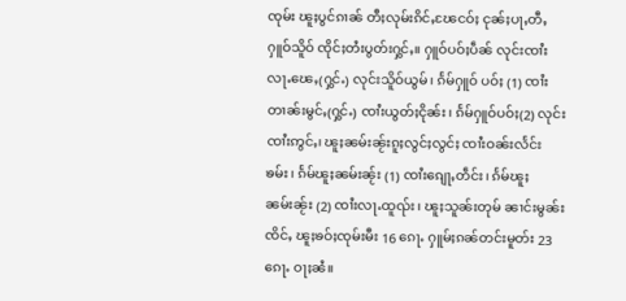ၸုမ်း ၽူႈပွင်ၵၢၼ် တီႈလုမ်းၵိင်ႇၽႄငဝ်ႈ ငုၼ်ႈပႃႇတီႇႁူဝ်သိူဝ် ၸိုင်ႈတႆးပွတ်းႁွင်ႇ။ ႁူဝ်ပဝ်ႈပဵၼ် လုင်းၸၢႆးလႃႉၽေႇ(ႁွင်ႉ) လုင်းသိူဝ်ယွမ်၊ ၵႅမ်ႁူဝ် ပဝ်ႈ (1) ၸၢႆးတၢၼ်းမွင်ႇ(ႁွင်ႉ) ၸၢႆးယွတ်ႈငိုၼ်း၊ ၵႅမ်ႁူဝ်ပဝ်ႈ(2) လုင်းၸၢႆးဢွင်ႇ၊ ၽူႈၼမ်းၼႂ်းၵူႈလွင်ႈလွင်ႈ ၸၢႆးဝၼ်းလႅင်းၶမ်း၊ ၵႅမ်ၽူႈၼမ်းၼႂ်း (1) ၸၢႆးၵျေႃႇတဵင်း၊ ၵႅမ်ၽူႈၼမ်းၼႂ်း (2) ၸၢႆးလႃႉထူၺ်း၊ ၽူႈသူၼ်းတုမ် ၼၢင်းမွၼ်းၸိင်ႇ ၽူႈၶဝ်ႈၸုမ်းမီး 16 ၵေႃႉ ႁူမ်ႈၵၼ်တင်းမူတ်း 23 ၵေႃႉ ဝႃႈၼႆ။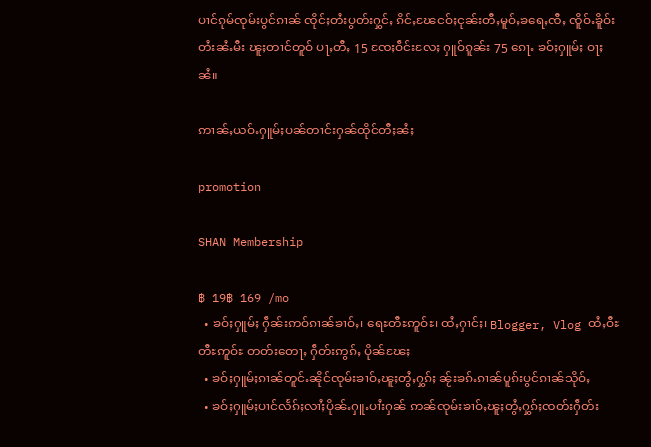ပၢင်ၵုမ်ၸုမ်းပွင်ၵၢၼ် ၸိုင်ႈတႆးပွတ်းႁွင်ႇ ၵိင်ႇၽႄငဝ်ႈငုၼ်းတီႇမူဝ်ႇၶရေႇၸီႇ ၸိူဝ်ႉၶိူဝ်းတႆးၼႆႉမီး ၽူႈတၢင်တူဝ် ပႃႇတီႇ 15 ၸႄႈဝဵင်းလႄႈ ႁူဝ်ၵူၼ်း 75 ၵေႃႉ ၶဝ်ႈႁူမ်ႈ ဝႃႈၼႆ။

ဢၢၼ်ႇယဝ်ႉႁူမ်ႈပၼ်တၢင်းႁၼ်ထိုင်တီႈၼႆႈ

promotion

SHAN Membership

฿ 19฿ 169 /mo
  • ၶဝ်ႈႁူမ်ႈ ႁဵၼ်းဢဝ်ၵၢၼ်ၶၢဝ်ႇ၊ ရေႊတီႊဢူဝ်ႊ၊ ထႆႇႁၢင်ႈ၊ Blogger, Vlog ထႆႇဝီႊတီႊဢူဝ်ႊ တတ်းတေႃႇ ႁဵတ်းဢွၵ်ႇ ပိုၼ်ၽႄႈ
  • ၶဝ်ႈႁူမ်ႈၵၢၼ်တူင်ႉၼိုင်ၸုမ်းၶၢဝ်ႇၽူႈတွႆႇႁွၵ်ႈ ၼႂ်းၶၵ်ႉၵၢၼ်ပူၵ်းပွင်ၵၢၼ်သိုဝ်ႇ
  • ၶဝ်ႈႁူမ်ႈပၢင်လႅၵ်ႈလၢႆႈပိုၼ်ႉႁူႉပၢႆးႁၼ် ဢၼ်ၸုမ်းၶၢဝ်ႇၽူႈတွႆႇႁွၵ်ႈၸတ်းႁဵတ်း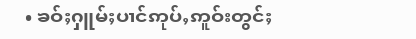• ၶဝ်ႈႁူမ်ႈပၢင်ဢုပ်ႇဢူဝ်းတွင်ႈ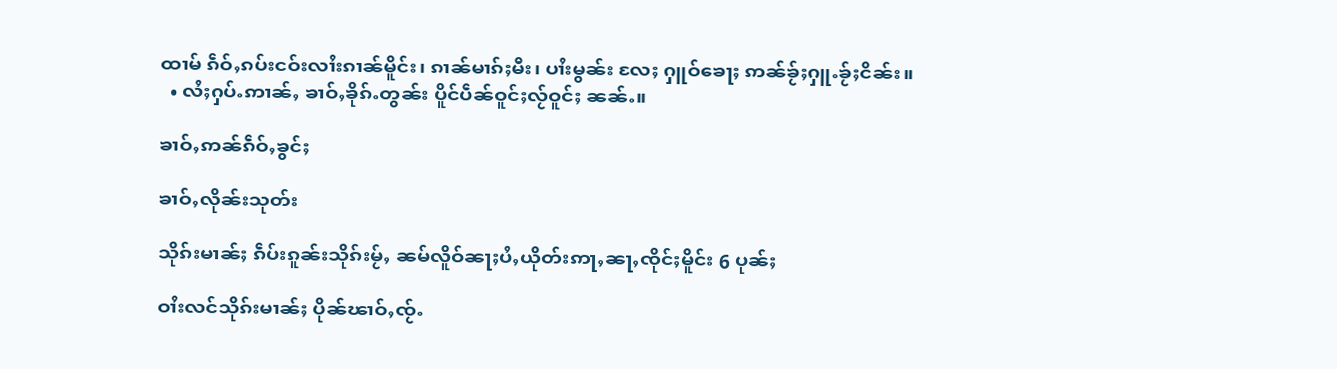ထၢမ် ၵဵဝ်ႇၵပ်းငဝ်းလၢႆးၵၢၼ်မိူင်း၊ ၵၢၼ်မၢၵ်ႈမီး၊ ပၢႆးမွၼ်း လႄႈ ႁူဝ်ၶေႃႈ ဢၼ်ၶႂ်ႈႁူႉၶႂ်ႈငိၼ်း။
  • လႆႈႁပ်ႉဢၢၼ်ႇ ၶၢဝ်ႇၶိုၵ်ႉတွၼ်း ပိူင်ပဵၼ်ဝူင်ႈလႂ်ဝူင်ႈ ၼၼ်ႉ။

ၶၢဝ်ႇဢၼ်ၵဵဝ်ႇၶွင်ႈ

ၶၢဝ်ႇလိုၼ်းသုတ်း

သိုၵ်းမၢၼ်ႈ ၵဵပ်းၵူၼ်းသိုၵ်းမႂ်ႇ ၼမ်လိူဝ်ၼႃႈပႆႇယိုတ်းဢႃႇၼႃႇၸိုင်ႈမိူင်း 6 ပုၼ်ႈ

ဝၢႆးလင်သိုၵ်းမၢၼ်ႈ ပိုၼ်ၽၢဝ်ႇၸႂ်ႉ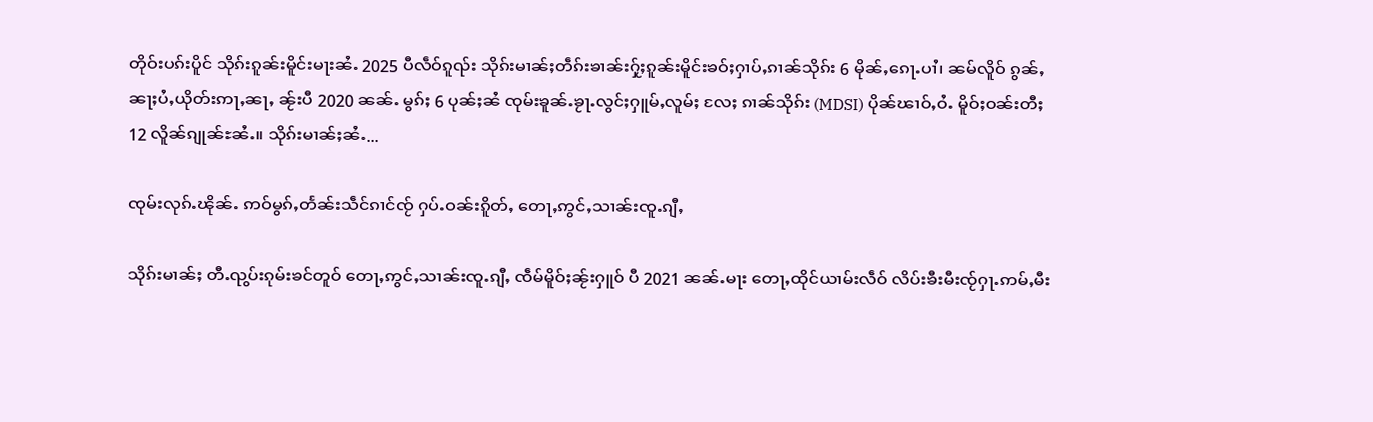တိုဝ်းပၵ်းပိူင် သိုၵ်းၵူၼ်းမိူင်းမႃးၼႆႉ 2025 ပီလဵဝ်ၵူၺ်း သိုၵ်းမၢၼ်ႈတဵၵ်းၶၢၼ်းႁႂ်ႈၵူၼ်းမိူင်းၶဝ်ႈႁၢပ်ႇၵၢၼ်သိုၵ်း 6 မိုၼ်ႇၵေႃႉပၢႆ၊ ၼမ်လိူဝ် ၵွၼ်ႇၼႃႈပႆႇယိုတ်းဢႃႇၼႃႇ ၼႂ်းပီ 2020 ၼၼ်ႉ မွၵ်ႈ 6 ပုၼ်ႈၼႆ ၸုမ်းၶူၼ်ႉၶႂႃႉလွင်ႈႁူမ်ႇလူမ်ႈ လႄႈ ၵၢၼ်သိုၵ်း (MDSI) ပိုၼ်ၽၢဝ်ႇဝႆႉ မိူဝ်ႈဝၼ်းတီႈ 12 လိူၼ်ၵျုၼ်ႊၼႆႉ။ သိုၵ်းမၢၼ်ႈၼႆႉ...

ၸုမ်းလုၵ်ႉၽိုၼ်ႉ ဢဝ်မွၵ်ႇတႅၼ်းသဵင်ၵၢင်ၸႂ် ႁပ်ႉဝၼ်းၵိူတ်ႇ တေႃႇဢွင်ႇသၢၼ်းၸူႉၵျီႇ

သိုၵ်းမၢၼ်ႈ တီႉၺွပ်းၵုမ်းၶင်တူဝ် တေႃႇဢွင်ႇသၢၼ်းၸူႉၵျီႇ ၸဵမ်မိူဝ်ႈၼႂ်းႁူဝ် ပီ 2021 ၼၼ်ႉမႃး တေႃႇထိုင်ယၢမ်းလဵဝ် လိပ်းၶီးမီးၸႂ်ႁႃႉဢမ်ႇမီး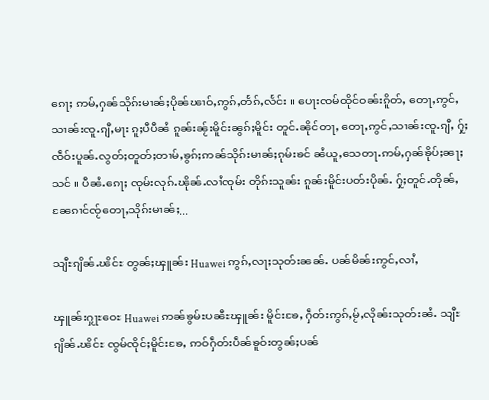ၵေႃႈ ဢမ်ႇႁၼ်သိုၵ်းမၢၼ်ႈပိုၼ်ၽၢဝ်ႇဢွၵ်ႇတႅၵ်ႇလႅင်း ။ ပေႃးၸမ်ထိုင်ဝၼ်းၵိူတ်ႇ တေႃႇဢွင်ႇသၢၼ်းၸူႉၵျီႇမႃး ၵူႈပီပီၼႆ ၵူၼ်းၼႂ်းမိူင်းၼွၵ်ႈမိူင်း တူင်ႉၼိုင်တႃႇ တေႃႇဢွင်ႇသၢၼ်းၸူႉၵျီႇ ႁႂ်ႈၸဵဝ်းပူၼ်ႉလွတ်ႈတူတ်ႈတၢမ်ႇၶွၵ်ႈဢၼ်သိုၵ်းမၢၼ်ႈၵုမ်းၶင် ၼႆယူႇသေတႃႉဢမ်ႇႁၼ်ၶိုပ်ႈၼႃႈသင် ။ ပီၼႆႉၵေႃႈ ၸုမ်းလုၵ်ႉၽိုၼ်ႉလၢႆၸုမ်း တိုၵ်းသူၼ်း ၵူၼ်းမိူင်းပတ်းပိုၼ်ႉ ႁႂ်ႈတူင်ႉတိုၼ်ႇၼႄၵၢင်ၸႂ်တေႃႇသိုၵ်းမၢၼ်ႈ...

သျီႊၵျိၼ်ႉၽိင်ႊ တွၼ်ႈၾူၼ်း Huawei ဢွၵ်ႇလႃႈသုတ်းၼၼ်ႉ ပၼ်မိၼ်းဢွင်ႇလၢႆႇ

ၾူၼ်းႁႂႃႊဝေႊ Huawei ဢၼ်ၶွမ်ႊပၼီႊၾူၼ်း မိူင်းၶႄႇ ႁဵတ်းဢွၵ်ႇမႂ်ႇလိုၼ်းသုတ်းၼႆႉ သျီႊၵျိၼ်ႉၽိင်ႊ ၸွမ်ၸိုင်ႈမိူင်းၶႄႇ ဢဝ်ႁဵတ်းပဵၼ်ၶူဝ်းတွၼ်ႈပၼ်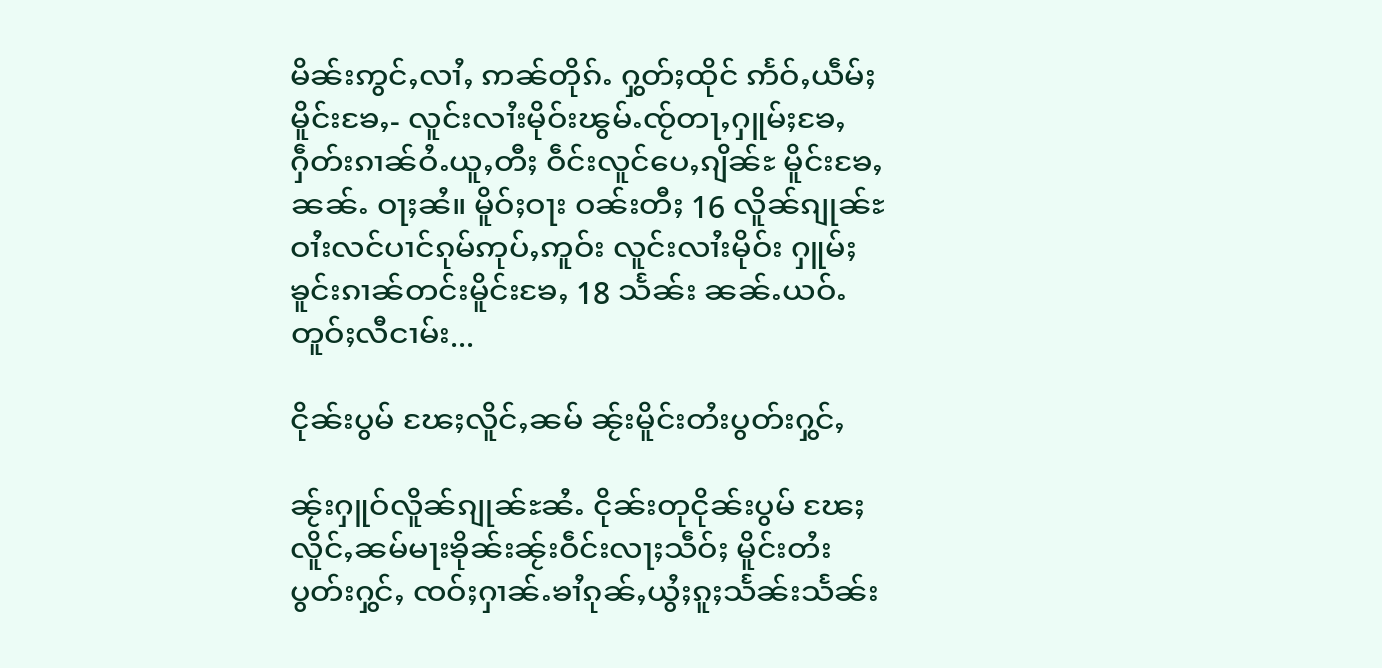မိၼ်းဢွင်ႇလၢႆႇ ဢၼ်တိုၵ်ႉ ႁွတ်ႈထိုင် ဢႅဝ်ႇယဵမ်ႈမိူင်းၶႄႇ- လူင်းလၢႆးမိုဝ်းၽွမ်ႉၸႂ်တႃႇႁူမ်ႈၶႄႇႁဵတ်းၵၢၼ်ဝႆႉယူႇတီႈ ဝဵင်းလူင်ပေႇၵျိၼ်ႊ မိူင်းၶႄႇၼၼ်ႉ ဝႃႈၼႆ။ မိူဝ်ႈဝႃး ဝၼ်းတီႈ 16 လိူၼ်ၵျုၼ်ႊ ဝၢႆးလင်ပၢင်ၵုမ်ဢုပ်ႇဢူဝ်း လူင်းလၢႆးမိုဝ်း ႁူမ်ႈၶူင်းၵၢၼ်တင်းမိူင်းၶႄႇ 18 သႅၼ်း ၼၼ်ႉယဝ်ႉတူဝ်ႈလီငၢမ်း...

ငိုၼ်းပွမ် ၽႄႈလိူင်ႇၼမ် ၼႂ်းမိူင်းတႆးပွတ်းႁွင်ႇ

ၼႂ်းႁူဝ်လိူၼ်ၵျုၼ်ႊၼႆႉ ငိုၼ်းတုငိုၼ်းပွမ် ၽႄႈလိူင်ႇၼမ်မႃးၶိုၼ်းၼႂ်းဝဵင်းလႃႈသဵဝ်ႈ မိူင်းတႆးပွတ်းႁွင်ႇ ၸဝ်ႈႁၢၼ်ႉၶၢႆၵုၼ်ႇယွႆႈၵူႈသႅၼ်းသႅၼ်း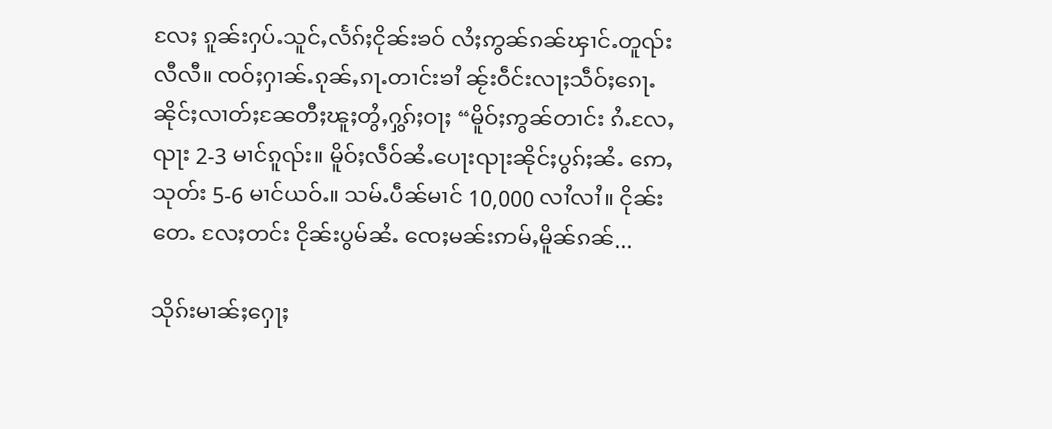လႄႈ ၵူၼ်းႁပ်ႉသူင်ႇလႅၵ်ႈငိုၼ်းၶဝ် လႆႈဢွၼ်ၵၼ်ၾၢင်ႉတူၺ်းလီလီ။ ၸဝ်ႈႁၢၼ်ႉၵုၼ်ႇၵႃႉတၢင်းၶၢႆ ၼႂ်းဝဵင်းလႃႈသဵဝ်ႈၵေႃႉၼိုင်ႈလၢတ်ႈၼႄတီႈၽူႈတွႆႇႁွၵ်ႈဝႃႈ “မိူဝ်ႈဢွၼ်တၢင်း ၵႆႉလႄႇၺႃး 2-3 မၢင်ၵူၺ်း။ မိူဝ်ႈလဵဝ်ၼႆႉပေႃးၺႃးၼိုင်ႈပွၵ်ႈၼႆႉ ဢေႇသုတ်း 5-6 မၢင်ယဝ်ႉ။ သမ်ႉပဵၼ်မၢင် 10,000 လၢႆလၢႆ။ ငိုၼ်းတေႉ လႄႈတင်း ငိုၼ်းပွမ်ၼႆႉ ၸေႈမၼ်းဢမ်ႇမိူၼ်ၵၼ်...

သိုၵ်းမၢၼ်ႈႁေႃႈ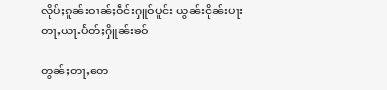လိုပ်ႈၵူၼ်းဝၢၼ်ႈဝဵင်းႁူဝ်ပူင်း ယွၼ်းငိုၼ်းပႃးတႃႇယႃႉပႅတ်ႈႁိူၼ်းၶဝ်

တွၼ်ႈတႃႇတေ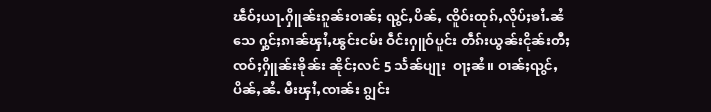ၽဵဝ်ႈယႃႉႁိူၼ်းၵူၼ်းဝၢၼ်ႈ ၺွင်ႇပိၼ်ႇ ၸိူဝ်းထုၵ်ႇလိုပ်ႈၶၢႆႉၼႆသေ ႁွင်ႈၵၢၼ်ၾၢႆႇၽွင်းငမ်း ဝဵင်းႁူဝ်ပူင်း တဵၵ်းယွၼ်းငိုၼ်းတီႈၸဝ်ႈႁိူၼ်းၶိုၼ်း ၼိုင်ႈလင် 5 သႅၼ်ပျႃး  ဝႃႈၼႆ။ ဝၢၼ်ႈၺွင်ႇပိၼ်ႇၼႆႉ မီးၾၢႆႇၸၢၼ်း ၵျွင်း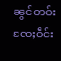ၼွင်တဝ်း ၸႄႈဝဵင်း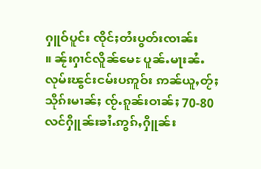ႁူဝ်ပူင်း ၸိုင်ႈတႆးပွတ်းၸၢၼ်း  ။ ၼႂ်းႁၢင်လိူၼ်မေႊ ပူၼ်ႉမႃးၼႆႉ လုမ်းၽွင်းငမ်းပဢူဝ်း ဢၼ်ယူႇတႂ်ႈ သိုၵ်းမၢၼ်ႈ ၸႂ်ႉၵူၼ်းဝၢၼ်ႈ 70-80 လင်ႁိူၼ်းၶၢႆႉဢွၵ်ႇႁိူၼ်း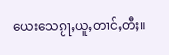ယေးသေၵႂႃႇယူႇတၢင်ႇတီႈ။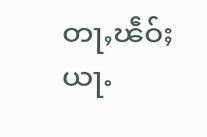တႃႇၽဵဝ်ႈယႃႉ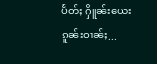ပႅတ်ႈ ႁိူၼ်းယေး ၵူၼ်းဝၢၼ်ႈ...